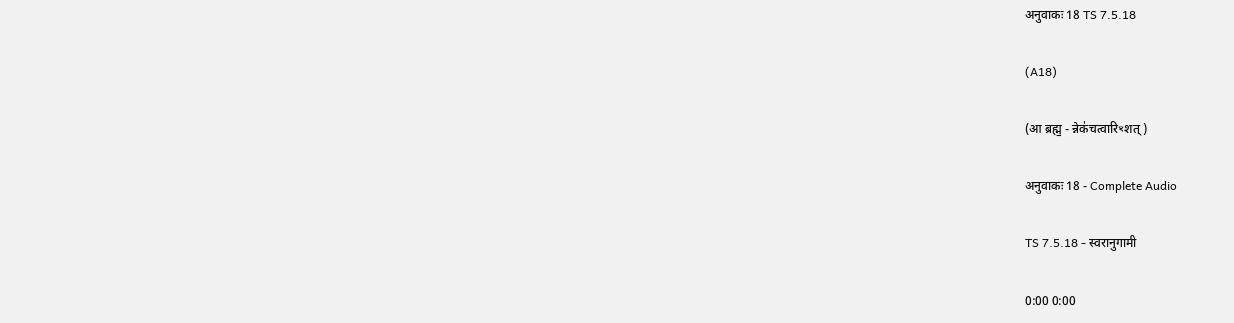अनुवाकः 18 TS 7.5.18

(A18)

(आ ब्रह्म॒ - न्नेक॑चत्वारिꣳशत् )

अनुवाकः 18 - Complete Audio

TS 7.5.18 - स्वरानुगामी

0:00 0:00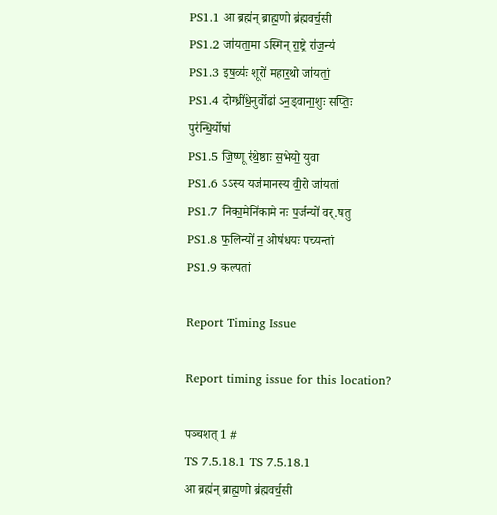PS1.1 आ ब्रह्म॑न् ब्राह्म॒णो ब्र॑ह्मवर्च॒सी
PS1.2 जा॑यता॒मा ऽस्मिन् रा॒ष्ट्रे रा॑ज॒न्य॑
PS1.3 इष॒व्यः॑ शूरो॑ महार॒थो जा॑यतां॒
PS1.4 दोग्ध्री॑धे॒नुर्वोढा॑ ऽन॒ड्वाना॒शुः सप्तिः॒ पुर॑न्धि॒र्योषा॑
PS1.5 जि॒ष्णू र॑थे॒ष्ठाः स॒भेयो॒ युवा
PS1.6 ऽऽस्य यज॑मानस्य वी॒रो जा॑यतां
PS1.7 निका॒मेनि॑कामे नः प॒र्जन्यो॑ वर्.षतु
PS1.8 फ॒लिन्यो॑ न॒ ओष॑धयः पच्यन्तां
PS1.9 कल्पतां

Report Timing Issue

Report timing issue for this location?

पञ्चशत् 1 #
TS 7.5.18.1 TS 7.5.18.1
आ ब्रह्म॑न् ब्राह्म॒णो ब्र॑ह्मवर्च॒सी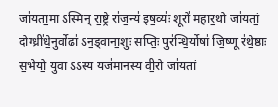जा॑यता॒मा ऽस्मिन् रा॒ष्ट्रे रा॑ज॒न्य॑ इष॒व्यः॑ शूरो॑ महार॒थो जा॑यतां॒ दोग्ध्री॑धे॒नुर्वोढा॑ ऽन॒ड्वाना॒शुः सप्तिः॒ पुर॑न्धि॒र्योषा॑ जि॒ष्णू र॑थे॒ष्ठाः स॒भेयो॒ युवा ऽऽस्य यज॑मानस्य वी॒रो जा॑यतां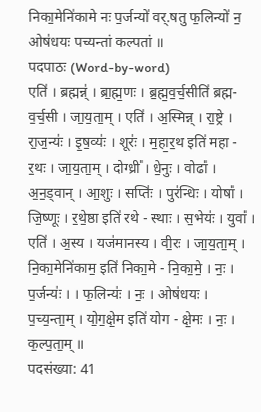निका॒मेनि॑कामे नः प॒र्जन्यो॑ वर्.षतु फ॒लिन्यो॑ न॒ ओष॑धयः पच्यन्तां कल्पतां ॥
पदपाठः (Word-by-word)
एति॑ । ब्रह्मन्न्॑ । ब्रा॒ह्म॒णः । ब्र॒ह्म॒व॒र्च॒सीति॑ ब्रह्म-व॒र्च॒सी । जा॒य॒ता॒म् । एति॑ । अ॒स्मिन्न् । रा॒ष्ट्रे । रा॒ज॒न्यः॑ । इ॒ष॒व्यः॑ । शूरः॑ । म॒हा॒र॒थ इति॑ महा - र॒थः । जा॒य॒ता॒म् । दोग्ध्री᳚ । धे॒नुः । वोढा᳚ । अ॒न॒ड्वान् । आ॒शुः । सप्तिः॑ । पुर॑न्धिः । योषा᳚ । जि॒ष्णूः । र॒थे॒ष्ठा इति॑ रथे - स्थाः । स॒भेयः॑ । युवा᳚ । एति॑ । अ॒स्य । यज॑मानस्य । वी॒रः । जा॒य॒ता॒म् । नि॒का॒मेनि॑काम॒ इति॑ निका॒मे - नि॒का॒मे॒ । नः॒ । प॒र्जन्यः॑ । । फ॒लिन्यः॑ । नः॒ । ओष॑धयः । प॒च्य॒न्ता॒म् । यो॒ग॒क्षे॒म इति॑ योग - क्षे॒मः । नः॒ । क॒ल्प॒ता॒म् ॥
पदसंख्या: 41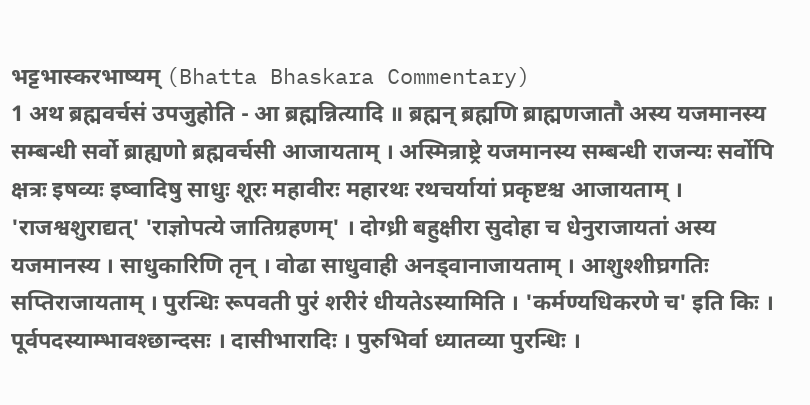भट्टभास्करभाष्यम् (Bhatta Bhaskara Commentary)
1 अथ ब्रह्मवर्चसं उपजुहोति - आ ब्रह्मन्नित्यादि ॥ ब्रह्मन् ब्रह्मणि ब्राह्मणजातौ अस्य यजमानस्य सम्बन्धी सर्वो ब्राह्यणो ब्रह्मवर्चसी आजायताम् । अस्मिन्राष्ट्रे यजमानस्य सम्बन्धी राजन्यः सर्वोपि क्षत्रः इषव्यः इष्वादिषु साधुः शूरः महावीरः महारथः रथचर्यायां प्रकृष्टश्च आजायताम् । 'राजश्वशुराद्यत्' 'राज्ञोपत्ये जातिग्रहणम्' । दोग्ध्री बहुक्षीरा सुदोहा च धेनुराजायतां अस्य यजमानस्य । साधुकारिणि तृन् । वोढा साधुवाही अनड्वानाजायताम् । आशुश्शीघ्रगतिः सप्तिराजायताम् । पुरन्धिः रूपवती पुरं शरीरं धीयतेऽस्यामिति । 'कर्मण्यधिकरणे च' इति किः । पूर्वपदस्याम्भावश्छान्दसः । दासीभारादिः । पुरुभिर्वा ध्यातव्या पुरन्धिः ।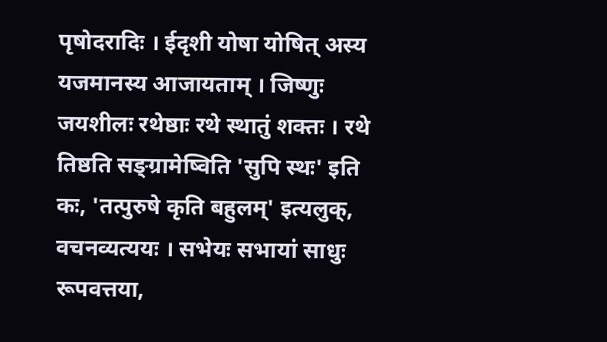पृषोदरादिः । ईदृशी योषा योषित् अस्य यजमानस्य आजायताम् । जिष्णुः जयशीलः रथेष्ठाः रथे स्थातुं शक्तः । रथे तिष्ठति सङ्ग्रामेष्विति 'सुपि स्थः' इति कः, 'तत्पुरुषे कृति बहुलम्' इत्यलुक्, वचनव्यत्ययः । सभेयः सभायां साधुः रूपवत्तया,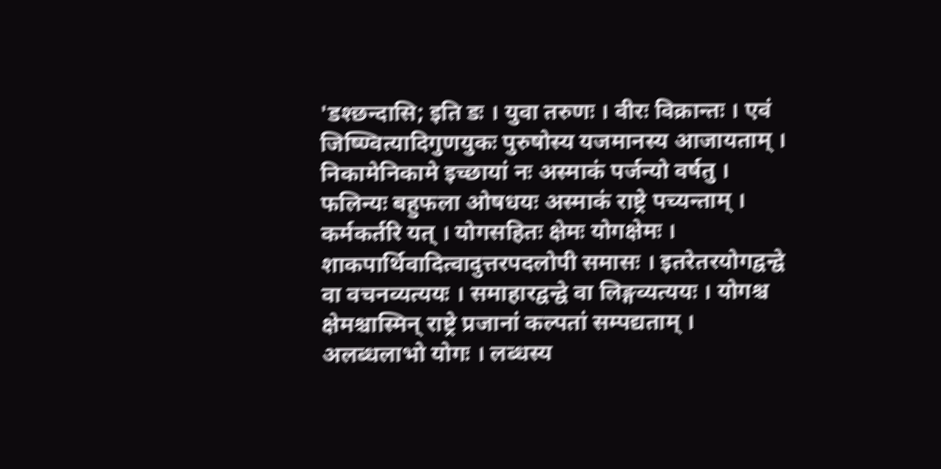'डश्छन्दासि; इति डः । युवा तरुणः । वीरः विक्रान्तः । एवं जिष्ण्वित्यादिगुणयुकः पुरुषोस्य यजमानस्य आजायताम् । निकामेनिकामे इच्छायां नः अस्माकं पर्जन्यो वर्षतु । फलिन्यः बहुफला ओषधयः अस्माकं राष्ट्रे पच्यन्ताम् । कर्मकर्तरि यत् । योगसहितः क्षेमः योगक्षेमः । शाकपार्थिवादित्वादुत्तरपदलोपी समासः । इतरेतरयोगद्वन्द्वे वा वचनव्यत्ययः । समाहारद्वन्द्वे वा लिङ्गव्यत्ययः । योगश्च क्षेमश्चास्मिन् राष्ट्रे प्रजानां कल्पतां सम्पद्यताम् । अलब्धलाभो योगः । लब्धस्य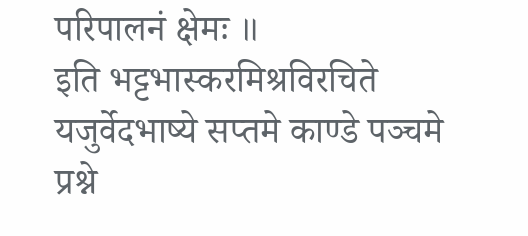परिपालनं क्षेमः ॥
इति भट्टभास्करमिश्रविरचिते यजुर्वेदभाष्ये सप्तमे काण्डे पञ्चमे प्रश्ने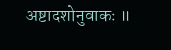अष्टादशोनुवाकः ॥